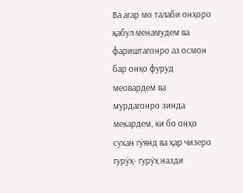Ва агар мо талаби онҳоро қабул менамудем ва фариштагонро аз осмон бар онҳо фуруд меовардем ва мурдагонро зинда мекардем, ки бо онҳо сухан гӯянд ва ҳар чизеро гурӯҳ- гурӯҳ назди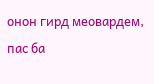онон гирд меовардем, пас ба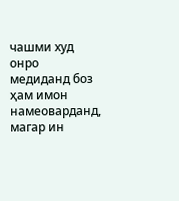чашми худ онро медиданд боз ҳам имон намеоварданд, магар ин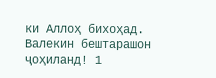ки Аллоҳ бихоҳад. Валекин бештарашон ҷоҳиланд! 1